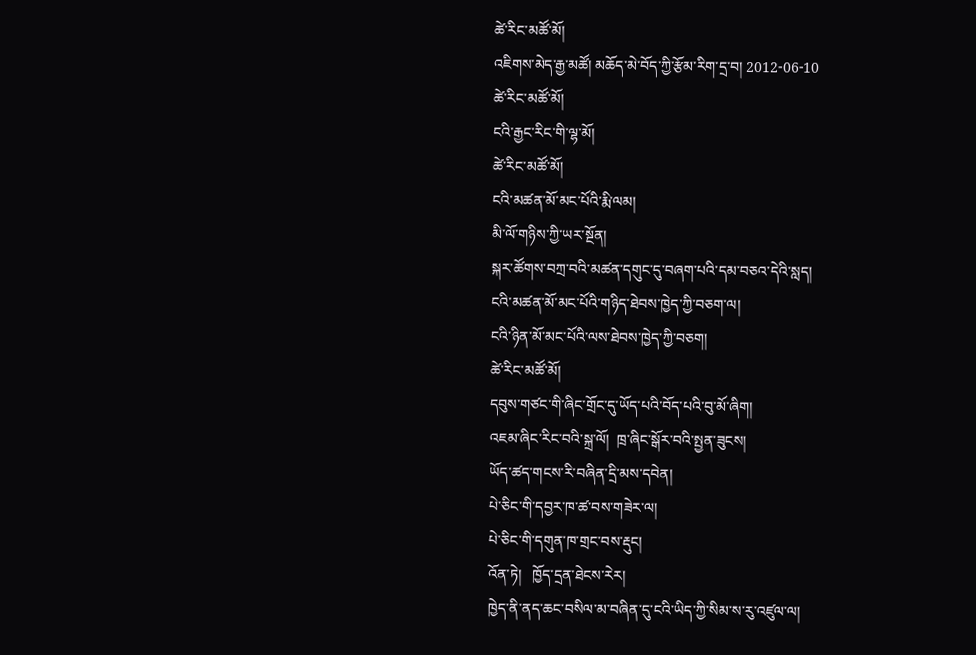ཚེ་རིང་མཚོ་མོ།
འཇིགས་མེད་རྒྱ་མཚོ། མཆོད་མེ་བོད་ཀྱི་རྩོམ་རིག་དྲ་བ། 2012-06-10
ཚེ་རིང་མཚོ་མོ།
ངའི་རྒྱང་རིང་གི་ལྷ་མོ།
ཚེ་རིང་མཚོ་མོ།
ངའི་མཚན་མོ་མང་པོའི་རྨི་ལམ།
མི་ལོ་གཉིས་ཀྱི་ཡར་སྔོན།
སྐར་ཚོགས་བཀྲ་བའི་མཚན་དགུང་དུ་བཞག་པའི་དམ་བཅའ་དེའི་སླད།
ངའི་མཚན་མོ་མང་པོའི་གཉིད་ཐེབས་ཁྱེད་ཀྱི་བཅག་ལ།
ངའི་ཉིན་མོ་མང་པོའི་ལས་ཐེབས་ཁྱེད་ཀྱི་བཅག།
ཚེ་རིང་མཚོ་མོ།
དབུས་གཙང་གི་ཞིང་གྲོང་དུ་ཡོད་པའི་བོད་པའི་བུ་མོ་ཞིག།
འཇམ་ཞིང་རིང་བའི་སྐྲ་ལོ།  ཁྲ་ཞིང་སྒོར་བའི་སྤྱན་ཟུངས།
ཡོད་ཚད་གངས་རི་བཞིན་དྲི་མས་དབེན།
པེ་ཅིང་གི་དབྱར་ཁ་ཚ་བས་གཟེར་ལ།
པེ་ཅིང་གི་དགུན་ཁ་གྲང་བས་རྡུང།
འོན་ཏེ།   ཁྱོད་དྲན་ཐེངས་རེར།
ཁྱེད་ནི་ནད་ཆང་བསིལ་མ་བཞིན་དུ་ངའི་ཡིད་ཀྱི་སིམ་ས་རུ་འཛུལ་ལ།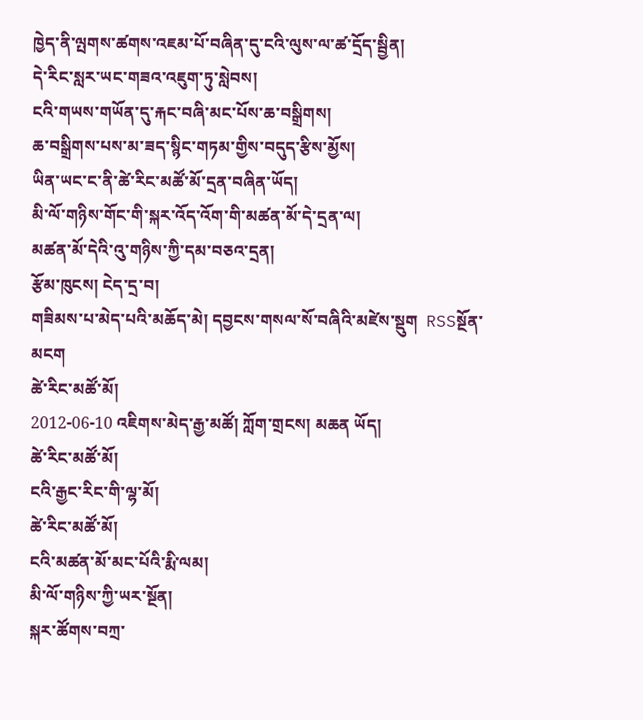ཁྱེད་ནི་ལྤགས་ཚགས་འཇམ་པོ་བཞིན་དུ་ངའི་ལུས་ལ་ཚ་དྲོད་སྦྱིན།
དེ་རིང་སླར་ཡང་གཟའ་འཇུག་ཏུ་སླེབས།
ངའི་གཡས་གཡོན་དུ་རྐང་བཞི་མང་པོས་ཆ་བསྒྲིགས།
ཆ་བསྒྲིགས་པས་མ་ཟད་སྙིང་གཏམ་གྱིས་བདུད་རྩིས་མྱོས།
ཡིན་ཡང་ང་ནི་ཚེ་རིང་མཚོ་མོ་དྲན་བཞིན་ཡོད།
མི་ལོ་གཉིས་གོང་གི་སྐར་འོད་འོག་གི་མཚན་མོ་དེ་དྲན་ལ།
མཚན་མོ་དེའི་འུ་གཉིས་ཀྱི་དམ་བཅའ་དྲན།
རྩོམ་ཁུངས། ངེད་དྲ་བ།
གཟིམས་པ་མེད་པའི་མཆོད་མེ། དབྱངས་གསལ་སོ་བཞིའི་མཛེས་སྡུག  RSSསྔོན་མངག
ཚེ་རིང་མཚོ་མོ།
2012-06-10 འཇིགས་མེད་རྒྱ་མཚོ། ཀློག་གྲངས། མཆན ཡོད།
ཚེ་རིང་མཚོ་མོ།
ངའི་རྒྱང་རིང་གི་ལྷ་མོ།
ཚེ་རིང་མཚོ་མོ།
ངའི་མཚན་མོ་མང་པོའི་རྨི་ལམ།
མི་ལོ་གཉིས་ཀྱི་ཡར་སྔོན།
སྐར་ཚོགས་བཀྲ་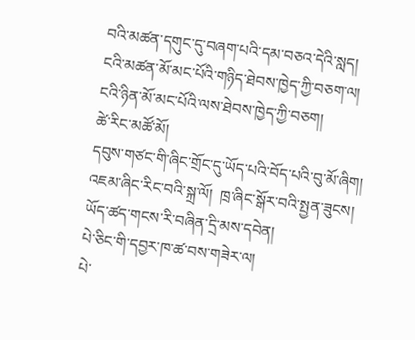བའི་མཚན་དགུང་དུ་བཞག་པའི་དམ་བཅའ་དེའི་སླད།
ངའི་མཚན་མོ་མང་པོའི་གཉིད་ཐེབས་ཁྱེད་ཀྱི་བཅག་ལ།
ངའི་ཉིན་མོ་མང་པོའི་ལས་ཐེབས་ཁྱེད་ཀྱི་བཅག།
ཚེ་རིང་མཚོ་མོ།
དབུས་གཙང་གི་ཞིང་གྲོང་དུ་ཡོད་པའི་བོད་པའི་བུ་མོ་ཞིག།
འཇམ་ཞིང་རིང་བའི་སྐྲ་ལོ།  ཁྲ་ཞིང་སྒོར་བའི་སྤྱན་ཟུངས།
ཡོད་ཚད་གངས་རི་བཞིན་དྲི་མས་དབེན།
པེ་ཅིང་གི་དབྱར་ཁ་ཚ་བས་གཟེར་ལ།
པེ་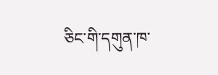ཅིང་གི་དགུན་ཁ་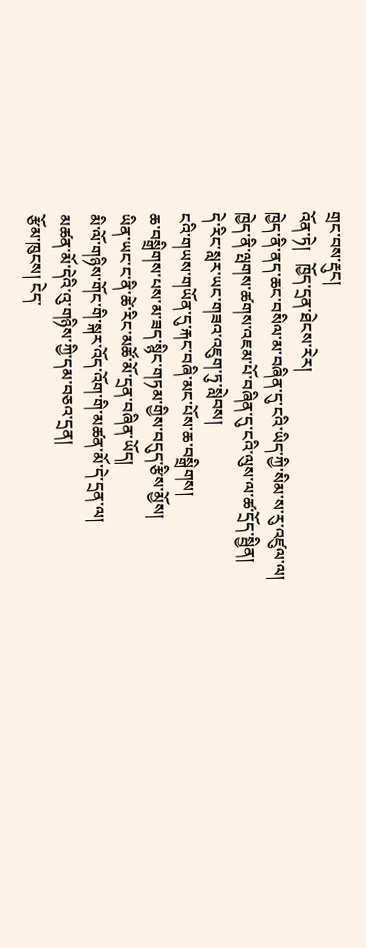གྲང་བས་རྡུང།
འོན་ཏེ།   ཁྱོད་དྲན་ཐེངས་རེར།
ཁྱེད་ནི་ནད་ཆང་བསིལ་མ་བཞིན་དུ་ངའི་ཡིད་ཀྱི་སིམ་ས་རུ་འཛུལ་ལ།
ཁྱེད་ནི་ལྤགས་ཚགས་འཇམ་པོ་བཞིན་དུ་ངའི་ལུས་ལ་ཚ་དྲོད་སྦྱིན།
དེ་རིང་སླར་ཡང་གཟའ་འཇུག་ཏུ་སླེབས།
ངའི་གཡས་གཡོན་དུ་རྐང་བཞི་མང་པོས་ཆ་བསྒྲིགས།
ཆ་བསྒྲིགས་པས་མ་ཟད་སྙིང་གཏམ་གྱིས་བདུད་རྩིས་མྱོས།
ཡིན་ཡང་ང་ནི་ཚེ་རིང་མཚོ་མོ་དྲན་བཞིན་ཡོད།
མི་ལོ་གཉིས་གོང་གི་སྐར་འོད་འོག་གི་མཚན་མོ་དེ་དྲན་ལ།
མཚན་མོ་དེའི་འུ་གཉིས་ཀྱི་དམ་བཅའ་དྲན།
རྩོམ་ཁུངས། ངེད་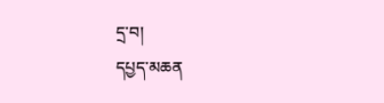དྲ་བ།
དཔྱད་མཆན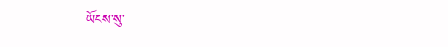ཡོངས་སུ་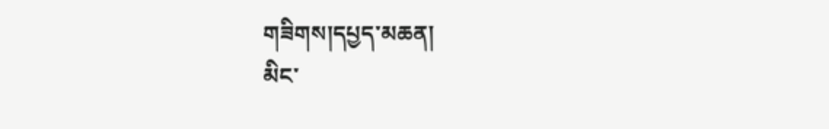གཟིགས།དཔྱད་མཆན།
མིང་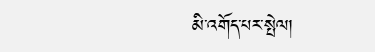མི་འགོད་པར་སྤེལ།